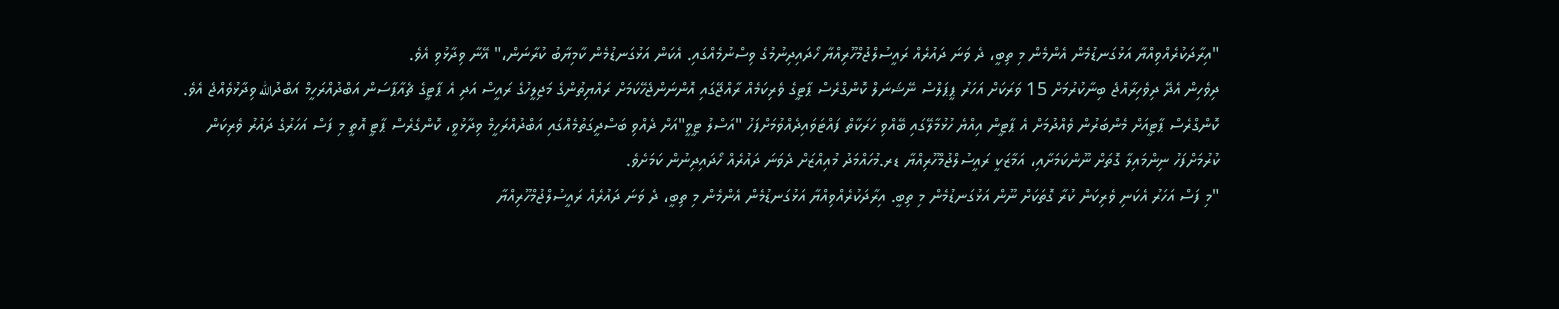"އިރާދަކުރެއްވިއްޔާ އަޅުގަނޑުމެން އެންމެން މި ތިބީ، ދެ ވަނަ ދައުރެއް ރައީސުލްޖުމްހޫރިއްޔާ ހޯދައިދިނުމުގެ ވިސްނުމެއްގައި. އެކަން އަޅުގަނޑުމެން ކާމިޔާބު ކުރާނަން،" އޭނާ ވިދާޅުވި އެވެ.
ދިވެހިން އެދޭ ދިވެހިރާއްޖެ ބިނާކުރުމަށް 15 ވަރަކަށް އަހަރު ޕީޕަލްސް ނޭޝަނަލް ކޮންގްރެސް ޕާޓީގެ ވެރިކަމެއް ރާއްޖޭގައި އޮންނަންޖެހޭކަމަށް ރައްޔިތުންގެ މަޖިލީހުގެ ރައީސް އަދި އެ ޕާޓީގެ ޗެއާޕާސަން އަބްދުއްރަހީމް އަބްދުالله ވިދާޅުވެއްޖެ އެވެ.
ކޮންގްރެސް ޕާޓީއަށް މެންބަރުން ވެއްދުމަށް އެ ޕާޓީން އިއްޔެ ހުޅުމާލޭގައި ބޭއްވި ހަރަކާތް ފައްޓަވައިދެއްވުމަށްފަހު "އަސްލު ޓީވީ"އަށް ދެއްވި ބަސްދީގަތުމެއްގައި އަބްދުއްރަހީމް ވިދާޅުވީ، ކޮންގެރެސް ޕާޓީ އޮތީ މި ފަސް އަހަރުގެ ދައުރު ވެރިކަން ކުރުމަށްފަހު ނިންމައިލާ ގޮތަށް ނޫންކަމަށާއި، އަމާޒަކީ ރައީސުލްޖުމްހޫރިއްޔާ ޑރ.މުހައްމަދު މުއިއްޒަށް ދެވަނަ ދައުރެއް ހޯދައިދިނުން ކަމަށެވެ.
"މި ފަސް އަހަރު އެކަނި ވެރިކަން ކުރާ ގޮތަކަށް ނޫން އަޅުގަނޑުމެން މި ތިބީ. އިރާދަކުރެއްވިއްޔާ އަޅުގަނޑުމެން އެންމެން މި ތިބީ، ދެ ވަނަ ދައުރެއް ރައީސުލްޖުމްހޫރިއްޔާ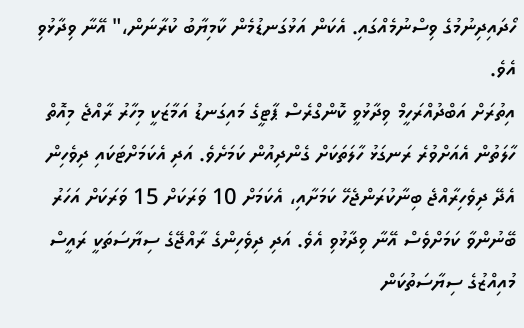ހޯދައިދިނުމުގެ ވިސްނުމެއްގައި. އެކަން އަޅުގަނޑުމެން ކާމިޔާބު ކުރާނަން،" އޭނާ ވިދާޅުވި އެވެ.
އިތުރަށް އަބްދުއްރަހީމް ވިދާޅުވީ ކޮންގްރެސް ޕާޓީގެ މައިގަނޑު އަމާޒަކީ މިހާރު ރާއްޖެ މިއޮތް ހާލަތުން އެއަށްވުރެ ރަނގަޅު ހާލަތަކަށް ގެންދިއުން ކަމަށެވެ. އަދި އެކަމަށްޓަކައި ދިވެހިން އެދޭ ދިވެހިރާއްޖެ ބިނާކުރަންޖެހޭ ކަމަށާއި، އެކަމަށް 10 ވަރަކަށް 15 ވަރަކަށް އަހަރު ބޭނުންވާ ކަމަށްވެސް އޭނާ ވިދާޅުވި އެވެ. އަދި ދިވެހިންގެ ރާއްޖޭގެ ސިޔާސަތަކީ ރައީސް މުއިއްޒުގެ ސިޔާސަތުކަން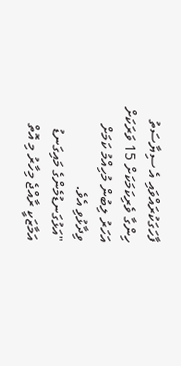ފާހަގަކުރައްވައި އެ ސިޔާސަތު ހިންގާ ވެރިކަމަކަށް 15 ވަރަކަށް އަހަރު ލިބުން މުހިއްމު ކަމަށް ވިދާޅުވި އެވެ.
"އަޅުގަނޑުމެންގެ މައިގަނޑު އަމާޒަކީ ރާއްޖެ މިހާރު މި އޮތް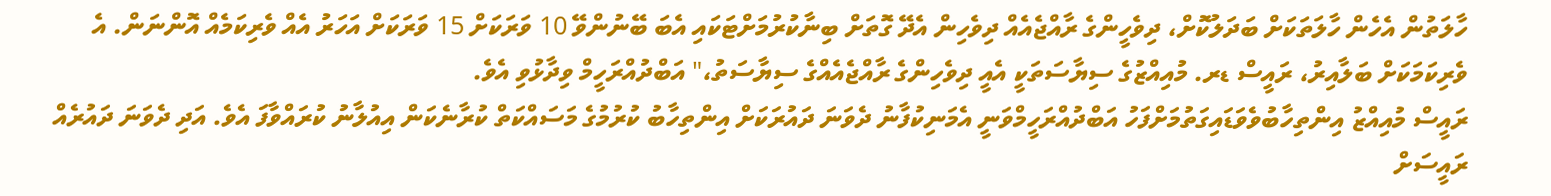ހާލަތުން އެހެން ހާލަތަކަށް ބަދަލުކޮށް، ދިވެހީންގެ ރާއްޖެއެއް ދިވެހިން އެދޭ ގޮތަށް ބިނާކުރުމަށްޓަކައި އެބަ ބޭނުންވޭ 10 ވަރަކަށް 15 ވަރަކަށް އަހަރު އެއް ވެރިކަމެއް އޮންނަން. އެ ވެރިކަމަކަށް ބަލާއިރު، ރައީސް ޑރ. މުއިއްޒުގެ ސިޔާސަތަކީ އެއީ ދިވެހިންގެ ރާއްޖެއެއްގެ ސިޔާސަތު،" އަބްދުއްރަހީމް ވިދާޅުވި އެވެ.
ރައީސް މުއިއްޒު އިންތިހާބުވެވަޑައިގަތުމަށްފަހު އަބްދުއްރަހީމްވަނީ އެމަނިކުފާނު ދެވަނަ ދައުރަކަށް އިންތިހާބު ކުރުމުގެ މަސައްކަތް ކުރާނެކަން އިއުލާނު ކުރައްވާފަ އެވެ. އަދި ދެވަނަ ދައުރެއް ރައީސަށް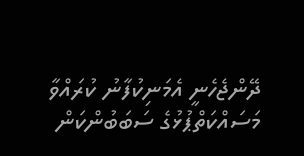ދޭންޖެހެނީ އެމަނިކުފާނު ކުރައްވާ މަސައްކަތްޕުޅުގެ ސަބަބުންކަން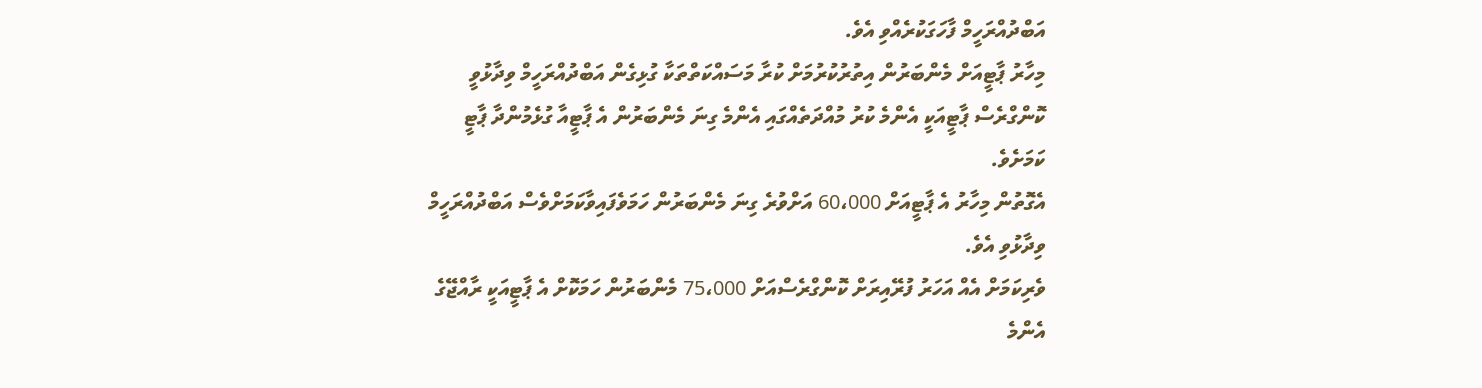އަބްދުއްރަހީމް ފާހަގަކުރެއްވި އެވެ.
މިހާރު ޕާޓީއަށް މެންބަރުން އިތުރުކުރުމަށް ކުރާ މަސައްކަތްތަކާ ގުޅިގެން އަބްދުއްރަހީމް ވިދާޅުވީ ކޮންގްރެސް ޕާޓީއަކީ އެންމެ ކުރު މުއްދަތެއްގައި އެންމެ ގިނަ މެންބަރުން އެ ޕާޓީއާ ގުޅެމުންދާ ޕާޓީ ކަމަށެވެ.
އެގޮތުން މިހާރު އެ ޕާޓީއަށް 60،000 އަށްވުރެ ގިނަ މެންބަރުން ހަމަވެފައިވާކަމަށްވެސް އަބްދުއްރަހީމް ވިދާޅުވި އެވެ.
ވެރިކަމަށް އެއް އަހަރު ފުރޭއިރަށް ކޮންގްރެސްއަށް 75،000 މެންބަރުން ހަމަކޮށް އެ ޕާޓީއަކީ ރާއްޖޭގެ އެންމެ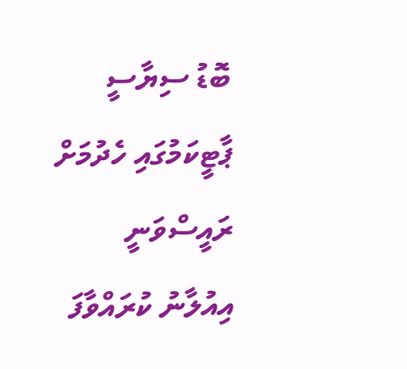ބޮޑު ސިޔާސީ ޕާޓީކަމުގައި ހެދުމަށް ރައީސްވަނީ އިއުލާނު ކުރައްވާފަ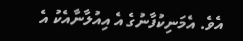އެވެ. އެމަނިކުފާނުގެ އެ އިއުލާނާއެކު އެ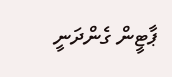ޕާޓީން ގެންދަނީ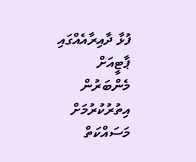ފުޅާ ދާއިރާއެއްގައި ޕާޓީއަށް މެންބަރުން އިތުރުކުރުމަށް މަސައްކަތް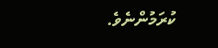ކުރަމުންނެވެ.